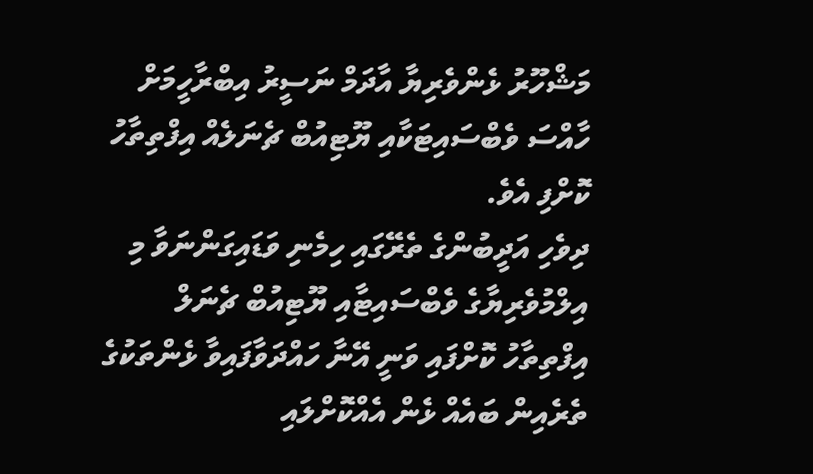މަޝްހޫރު ޅެންވެރިޔާ އާދަމް ނަސީރު އިބްރާހީމަށް ހާއްސަ ވެބްސައިޓަކާއި ޔޫޓިއުބް ޗެނަލެއް އިފްތިތާހު ކޮށްފި އެވެ.
ދިވެހި އަދީބުންގެ ތެރޭގައި ހިމެނި ވަޑައިގަންނަވާ މި އިލްމުވެރިޔާގެ ވެބްސައިޓާއި ޔޫޓިއުބް ޗެނަލް އިފްތިތާހު ކޮށްފައި ވަނީ އޭނާ ހައްދަވާފައިވާ ޅެންތަކުގެ ތެރެއިން ބައެއް ޅެން އެއްކޮށްލައި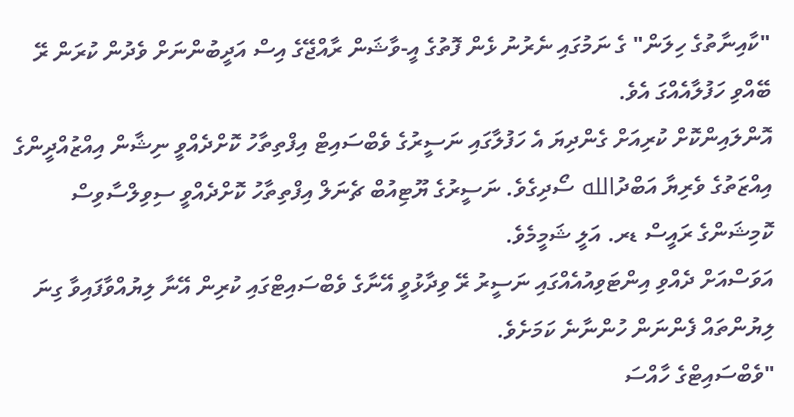"ކާއިނާތުގެ ހިލަން" ގެ ނަމުގައި ނެރުނު ޅެން ފޮތުގެ އީ-ވާޝަން ރާއްޖޭގެ އިސް އަދީބުންނަށް ވެދުން ކުރަން ރޭ ބޭއްވި ހަފުލާއެއްގަ އެވެ.
އޮންލައިންކޮށް ކުރިއަށް ގެންދިޔަ އެ ހަފުލާގައި ނަސީރުގެ ވެބްސައިޓް އިފްތިތާހު ކޮށްދެއްވީ ނިޝާން އިއްޒުއްދީންގެ އިއްޒަތުގެ ވެރިޔާ އަބްދުالله ސޯދިގެވެ. ނަސީރުގެ ޔޫޓިއުބް ޗެނަލް އިފްތިތާހު ކޮށްދެއްވީ ސިވިލްސާވިސް ކޮމިޝަންގެ ރައީސް ޑރ. އަލީ ޝަމީމެވެ.
އަވަސްއަށް ދެއްވި އިންޓަވިއުއެއްގައި ނަސީރު ރޭ ވިދާޅުވީ އޭނާގެ ވެބްސައިޓްގައި ކުރިން އޭނާ ލިޔުއްވާފައިވާ ގިނަ ލިޔުންތައް ފެންނަން ހުންނާނެ ކަމަށެވެ.
"ވެބްސައިޓްގެ ހާއްސަ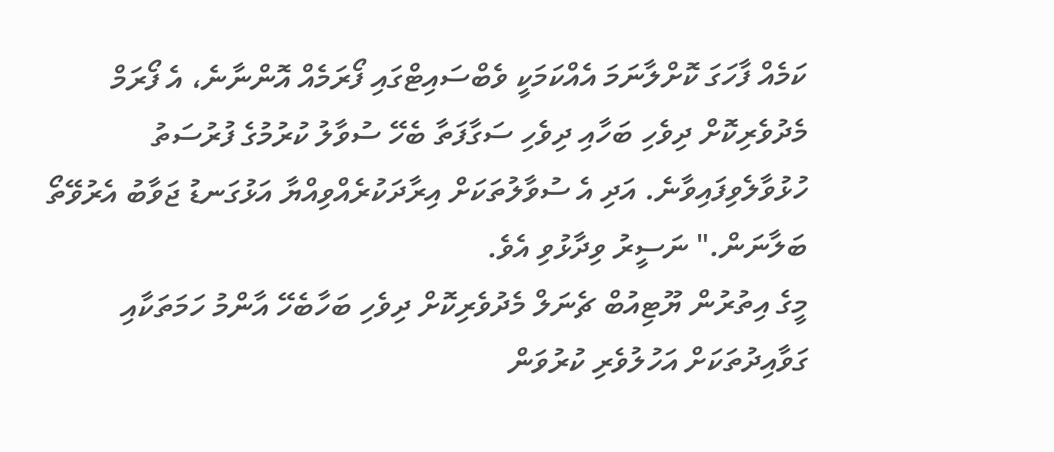ކަމެއް ފާހަގަ ކޮށްލާނަމަ އެއްކަމަކީ ވެބްސައިޓްގައި ފޯރަމެއް އޮންނާނެ، އެ ފޯރަމް މެދުވެރިކޮށް ދިވެހި ބަހާއި ދިވެހި ސަގާފަތާ ބެހޭ ސުވާލު ކުރުމުގެ ފުރުސަތު ހުޅުވާލެވިފައިވާނެ. އަދި އެ ސުވާލުތަކަށް އިރާދަކުރެއްވިއްޔާ އަޅުގަނޑު ޖަވާބު އެރުވޭތޯ ބަލާނަން." ނަސީރު ވިދާޅުވި އެވެ.
މީގެ އިތުރުން ޔޫޓިއުބް ޗެނަލް މެދުވެރިކޮށް ދިވެހި ބަހާބެހޭ އާންމު ހަމަތަކާއި ގަވާއިދުތަކަށް އަހުލުވެރި ކުރުވަން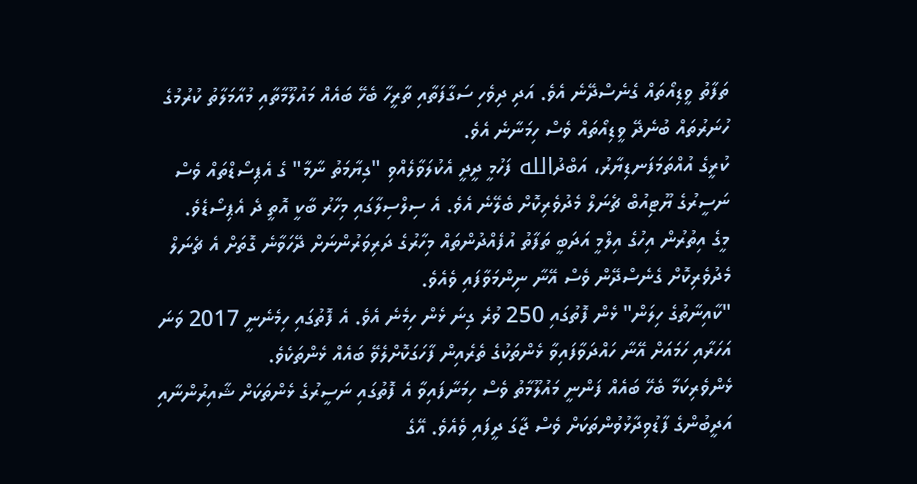ތަފާތު ވީޑިއޯތައް ގެނެސްދޭނެ އެވެ. އަދި ދިވެހި ސަގާފަތާއި ތާރީހާ ބެހޭ ބައެއް މައުލޫމާތާއި މުއާމަލާތު ކުރުމުގެ ހުނަރުތައް ބުނެދޭ ވީޑިއޯތައް ވެސް ހިމަނާނެ އެވެ.
ކުރީގެ އުއްތަމަފަނޑިޔާރު، އަބްދުالله ފަހުމީ ދީދީ އެކުލަވާލެއްވި "ގިޔާމަތު ނާމާ" ގެ އެޕިސޯޑްތައް ވެސް ނަސީރުގެ ޔޫޓިއުބް ޗެނަލް މެދުވެރިކޮށް ބެލޭނެ އެވެ. އެ ސިލްސިލާގައި މިހާރު ބާކީ އޮތީ ދެ އެޕިސޯޑެވެ.
މީގެ އިތުރުން އިހުގެ އިލްމީ އަދަބީ ތަފާތު އުފެއްދުންތައް މިހާރުގެ ދަރިވަރުންނަށް ދޭހަވާނެ ގޮތަށް އެ ޗެނަލް މެދުވެރިކޮށް ގެނެސްދޭން ވެސް އޭނާ ނިންމަވާފައި ވެއެވެ.
"ކާއިނާތުގެ ހިލަން" ޅެން ފޮތުގައި 250 ވުރެ ގިނަ ޅެން ހިމެނެ އެވެ. އެ ފޮތުގައި ހިމެނެނީ 2017 ވަނަ އަހަރާއި ހަމައަށް އޭނާ ހައްދަވާފައިވާ ޅެންތަކުގެ ތެރެއިން ފާހަގަކޮށްލެވޭ ބައެއް ޅެންތަކެވެ.
ޅެންވެރިކަމާ ބެހޭ ބައެއް ފަންނީ މައުލޫމާތު ވެސް ހިމަނާފައިވާ އެ ފޮތުގައި ނަސީރުގެ ޅެންތަކަށް ޝާއިރުންނާއި އަދީބުންގެ ފާޑުވިދާޅުވުންތަކަށް ވެސް ޖާގަ ދީފައި ވެއެވެ. އޭގެ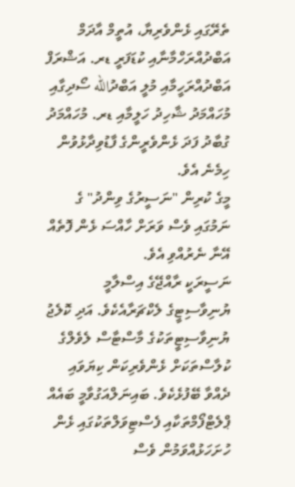ތެރޭގައި ޅެންވެރިޔާ، އުތީމް އާދަމް އަބްދުއްރަހްމާނާއި ކުޑަފަރީ ޑރ. އަޝްރަފް އަބްދުއްރަހީމާއި މުލީ އަބްދުالله ސޯދިގާއި މުހައްމަދު ޝާހިދު ހަލީމާއި ޑރ. މުހައްމަދު ގުބާދު ފަދަ ޅެންވެރީންގެ ފާޑުވިދާޅުވުން ހިމެނެ އެވެ.
މީގެ ކުރިން "ނަސީރުގެ ވިންދު" ގެ ނަމުގައި ވެސް ވަރަށް ހާއްސަ ޅެން ފޮތެއް އޭނާ ނެރުއްވި އެވެ.
ނަސީރަކީ ރާއްޖޭގެ އިސްލާމީ ޔުނިވާސިޓީގެ ލެކްޗަރާއެކެވެ. އަދި ކޮލެޖު ޔުނިވާސިޓީތަކުގެ މާސްޓާސް ލެވެލްގެ ކުލާސްތަކަށް ޅެންވެރިކަން ކިޔަވައި ދެއްވާ ބޭފުޅެކެވެ. ބައިނަލްއަގުވާމީ ބައެއް ޕްލެޓްފޯމްތަކާއި ފެސްޓިވަލްތަކުގައި ޅެން ހުށަހަޅުއްވަމުން ވެސް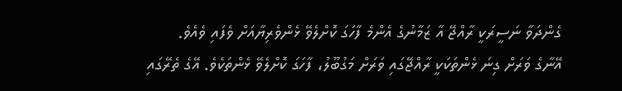ގެންދަވާ ނަސީރަކީ ރާއްޖޭ އާ ޒަމާނުގެ އެންމެ ފާހަގަ ކޮށްލެވޭ ޅެންވެރިޔާއަށް ވެފައި ވެއެވެ.
އޭނާގެ ވަރަށް ގިނަ ޅެންތަކަކީ ރާއްޖޭގައި ވަރަށް މަގުބޫލު، ފާހަގަ ކޮށްލެވޭ ޅެންތަކެވެ. އޭގެ ތެރޭގައި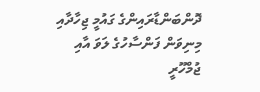ދޮންބަންޑާރައިންގެ ގައުމީ ޖިހާދާއި މިނިވަން ފަންސާހުގެ ލަވަ އާއި ޖުމްހޫރީ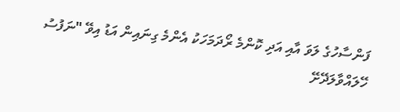ފަންސާހުގެ ލަވަ އާއި އަދި ކޮންމެ ރޯދަމަހަކު އެންމެ ގިނައިން އަޑު އިވޭ "ނަފުސު ހޭލައްވާލަދޭށޭ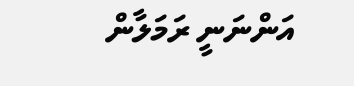އަންނަނީ ރަމަލާން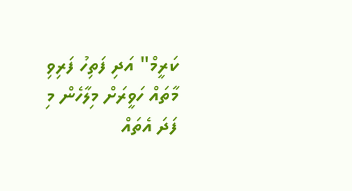ކަރީމް" އަދި ފަތިހު ފަރިވި މާތައް ހަވީރަށް މިލާހެން މި ފަދަ އެތައް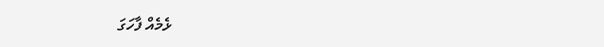ޅެމެއް ފާހަގަ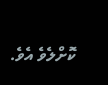ކޮށްލެވެ އެވެ.